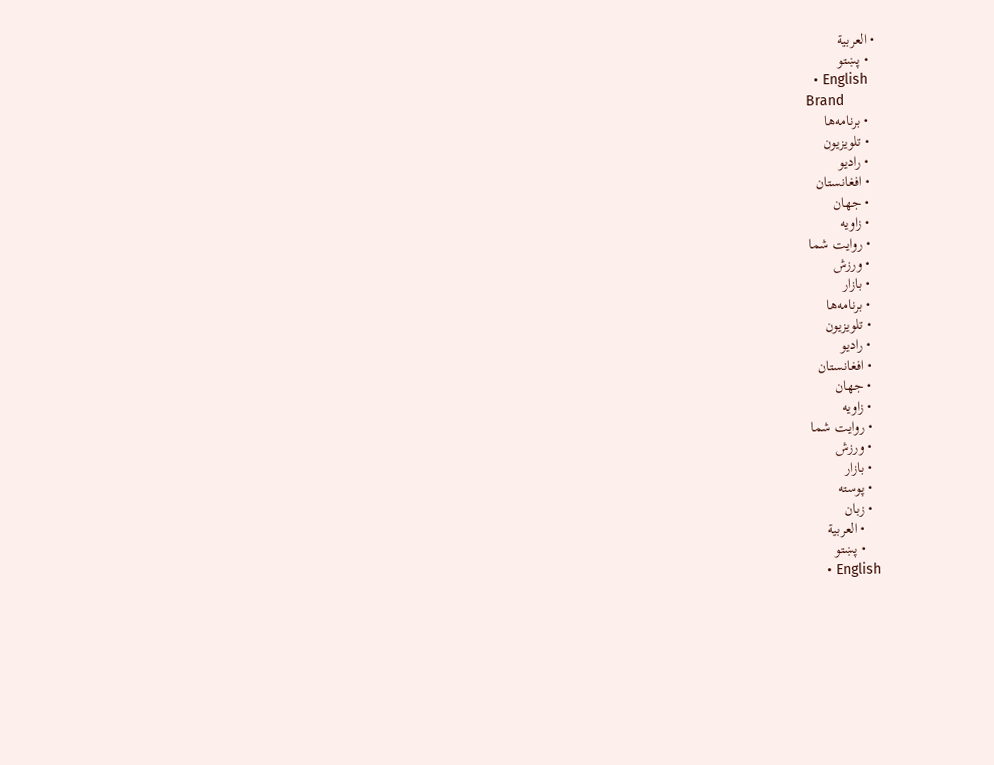• العربية
  • پښتو
  • English
Brand
  • برنامه‌ها
  • تلویزیون
  • رادیو
  • افغانستان
  • جهان
  • زاویه
  • روایت شما
  • ورزش
  • بازار
  • برنامه‌ها
  • تلویزیون
  • رادیو
  • افغانستان
  • جهان
  • زاویه
  • روایت شما
  • ورزش
  • بازار
  • پوسته
  • زبان
    • العربية
    • پښتو
    • English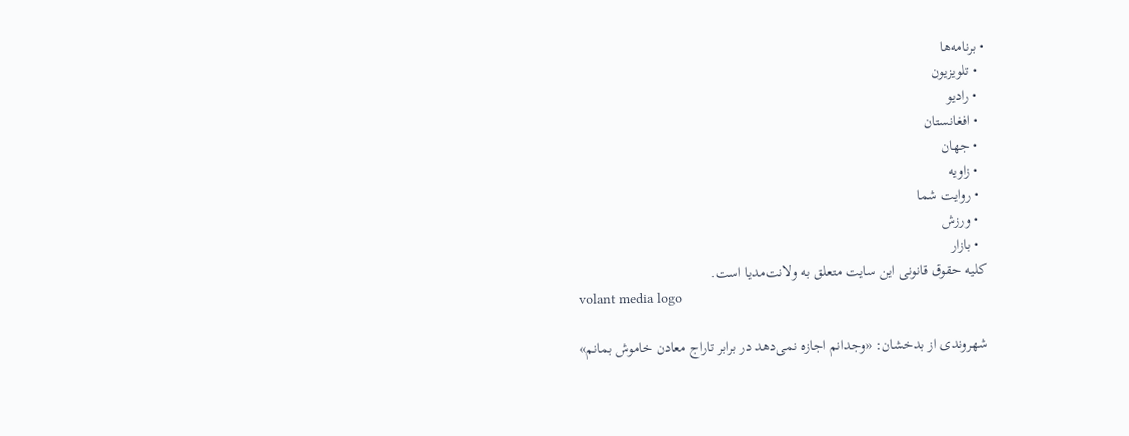• برنامه‌ها
  • تلویزیون
  • رادیو
  • افغانستان
  • جهان
  • زاویه
  • روایت شما
  • ورزش
  • بازار
کلیه حقوق قانونی این سایت متعلق به ولانت‌مدیا است.
volant media logo

شهروندی از بدخشان: «وجدانم اجازه نمی‌دهد در برابر تاراج معادن خاموش بمانم»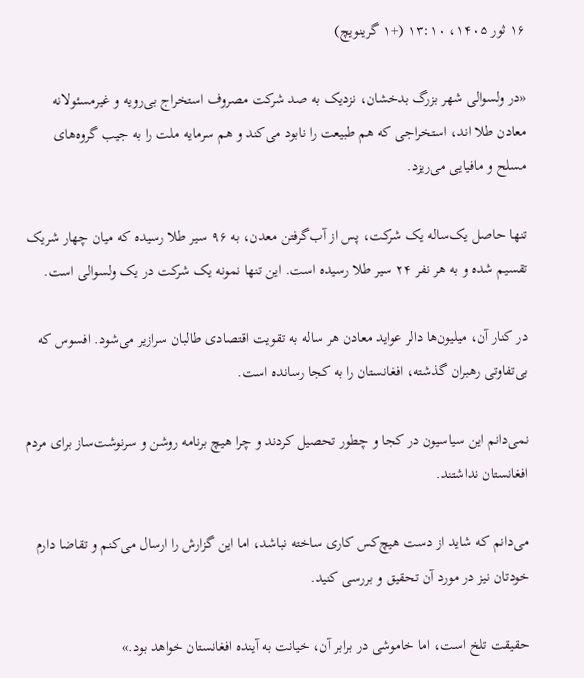۱۶ ثور ۱۴۰۵، ۱۳:۱۰ (+۱ گرینویچ)

«در ولسوالی شهر بزرگ بدخشان، نزدیک به صد شرکت مصروف استخراج بی‌رویه و غیرمسئولانه معادن طلا اند، استخراجی که هم طبیعت را نابود می‌کند و هم سرمایه ملت را به جیب گروه‌های مسلح و مافیایی می‌ریزد.

تنها حاصل یک‌ساله یک شرکت، پس از آب‌گرفتن معدن، به ۹۶ سیر طلا رسیده که میان چهار شریک تقسیم شده و به هر نفر ۲۴ سیر طلا رسیده است. این تنها نمونه یک شرکت در یک ولسوالی است.

در کنار آن، میلیون‌ها دالر عواید معادن هر ساله به تقویت اقتصادی طالبان سرازیر می‌شود. افسوس که بی‌تفاوتی رهبران گذشته، افغانستان را به کجا رسانده است.

نمی‌دانم این سیاسیون در کجا و چطور تحصیل کردند و چرا هیچ برنامه روشن و سرنوشت‌ساز برای مردم افغانستان نداشتند.

می‌دانم که شاید از دست هیچ‌کس کاری ساخته نباشد، اما این گزارش را ارسال می‌کنم و تقاضا دارم خودتان نیز در مورد آن تحقیق و بررسی کنید.

حقیقت تلخ است، اما خاموشی در برابر آن، خیانت به آینده افغانستان خواهد بود.»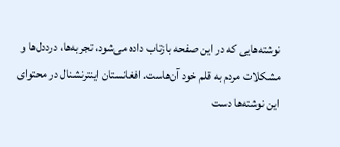نوشته‌هایی که در این صفحه بازتاب داده می‌شود، تجربه‌ها، درددل‌ها و مشکلات مردم به قلم خود آن‌هاست. افغانستان اینترنشنال در محتوای این نوشته‌ها دست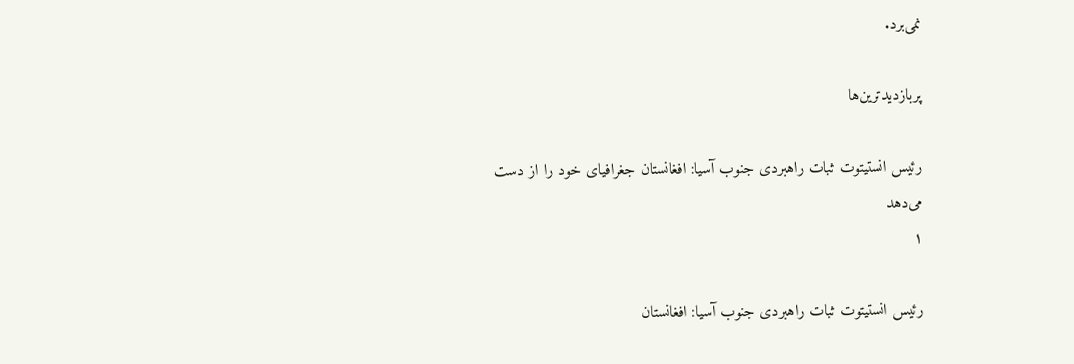نمی‌برد.

پربازدیدترین‌ها

رئیس انستیتوت ثبات راهبردی جنوب آسیا: افغانستان جغرافیای خود را از دست می‌دهد
۱

رئیس انستیتوت ثبات راهبردی جنوب آسیا: افغانستان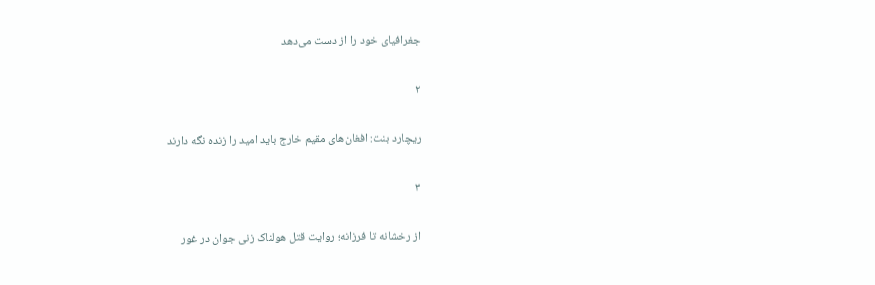جغرافیای خود را از دست می‌دهد

۲

ریچارد بنت: افغان‌های مقیم خارج باید امید را زنده نگه دارند

۳

از رخشانه تا فرزانه؛ روایت قتل هولناک زنی جوان در غور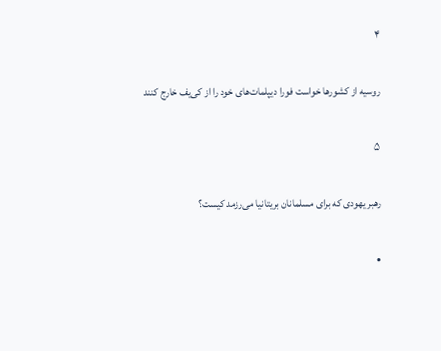۴

روسیه از کشورها خواست فورا دیپلمات‌های خود را از کی‌یف خارج کنند

۵

رهبر یهودی که برای مسلمانان بریتانیا می‌رزمد کیست؟

•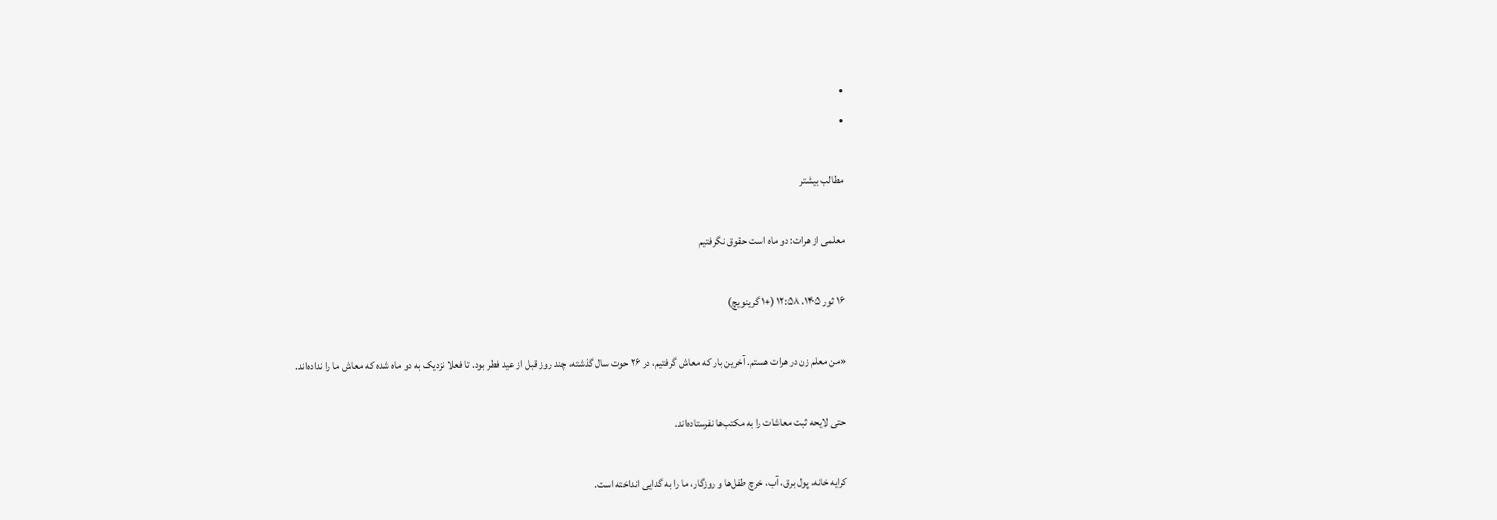•
•

مطالب بیشتر

معلمی از هرات: دو ماه است حقوق نگرفتیم

۱۶ ثور ۱۴۰۵، ۱۲:۵۸ (+۱ گرینویچ)

«من معلم زن در هرات هستم. آخرین بار که معاش گرفتیم، در ۲۶ حوت سال گذشته، چند روز قبل از عید فطر بود. تا فعلا نزدیک به دو ماه شده که معاش ما را نداده‌اند.

حتی لایحه ثبت معاشات را به مکتب‌ها نفرستاده‌اند.

کرایه خانه، پول برق، آب، خرچ طفل‌ها و روزگار، ما را به گدایی انداخته است.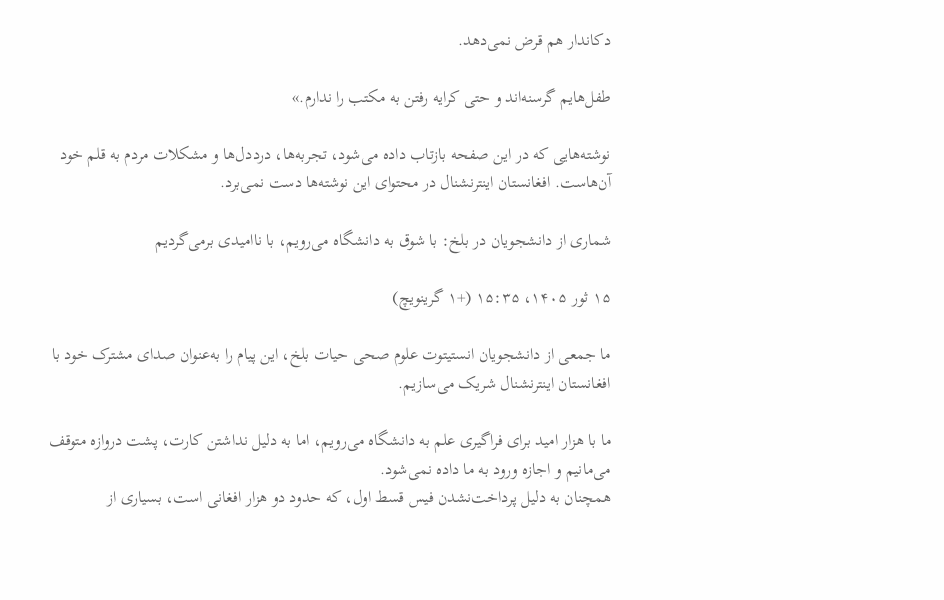دکاندار هم قرض نمی‌دهد.

طفل‌هایم گرسنه‌اند و حتی کرایه رفتن به مکتب را ندارم.»

نوشته‌هایی که در این صفحه بازتاب داده می‌شود، تجربه‌ها، درددل‌ها و مشکلات مردم به قلم خود آن‌هاست. افغانستان اینترنشنال در محتوای این نوشته‌ها دست نمی‌برد.

شماری از دانشجویان در بلخ: با شوق به دانشگاه می‌رویم، با ناامیدی برمی‌گردیم

۱۵ ثور ۱۴۰۵، ۱۵:۳۵ (+۱ گرینویچ)

ما جمعی از دانشجویان انستیتوت علوم صحی حیات بلخ، این پیام را به‌عنوان صدای مشترک خود با افغانستان اینترنشنال شریک می‌سازیم.

ما با هزار امید برای فراگیری علم به دانشگاه می‌رویم، اما به دلیل نداشتن کارت، پشت دروازه متوقف می‌مانیم و اجازه ورود به ما داده نمی‌شود.
همچنان به دلیل پرداخت‌نشدن فیس قسط اول، که حدود دو هزار افغانی است، بسیاری از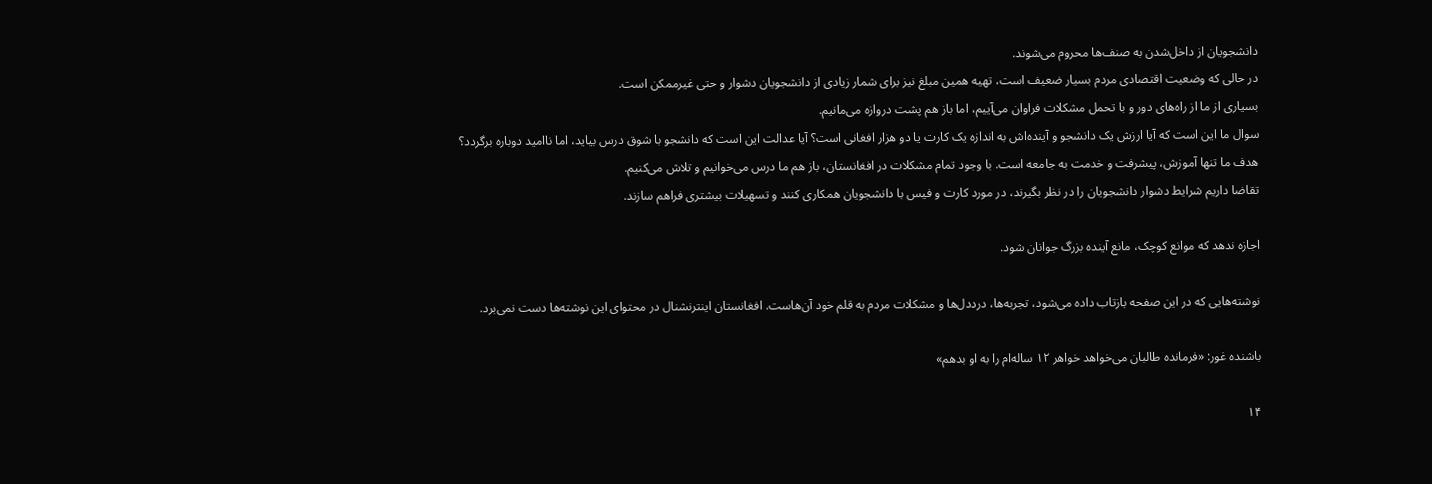دانشجویان از داخل‌شدن به صنف‌ها محروم می‌شوند.
در حالی که وضعیت اقتصادی مردم بسیار ضعیف است، تهیه همین مبلغ نیز برای شمار زیادی از دانشجویان دشوار و حتی غیرممکن است.
بسیاری از ما از راه‌های دور و با تحمل مشکلات فراوان می‌آییم، اما باز هم پشت دروازه می‌مانیم.
سوال ما این است که آیا ارزش یک دانشجو و آینده‌اش به اندازه یک کارت یا دو هزار افغانی است؟ آیا عدالت این است که دانشجو با شوق درس بیاید، اما ناامید دوباره برگردد؟
هدف ما تنها آموزش، پیشرفت و خدمت به جامعه است. با وجود تمام مشکلات در افغانستان، باز هم ما درس می‌خوانیم و تلاش می‌کنیم.
تقاضا داریم شرایط دشوار دانشجویان را در نظر بگیرند، در مورد کارت و فیس با دانشجویان همکاری کنند و تسهیلات بیشتری فراهم سازند.

اجازه ندهد که موانع کوچک، مانع آینده بزرگ جوانان شود.

نوشته‌هایی که در این صفحه بازتاب داده می‌شود، تجربه‌ها، درددل‌ها و مشکلات مردم به قلم خود آن‌هاست. افغانستان اینترنشنال در محتوای این نوشته‌ها دست نمی‌برد.

باشنده غور: «فرمانده طالبان می‌خواهد خواهر ۱۲ ساله‌ام را به او بدهم»

۱۴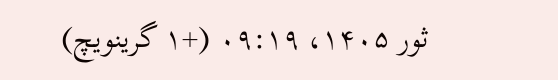ثور ۱۴۰۵، ۰۹:۱۹ (+۱ گرینویچ)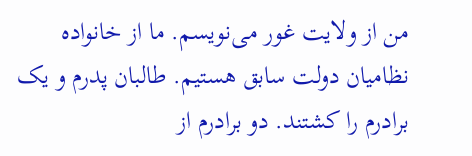من از ولایت غور می‌نویسم. ما از خانواده نظامیان دولت سابق هستیم. طالبان پدرم و یک برادرم را کشتند. دو برادرم از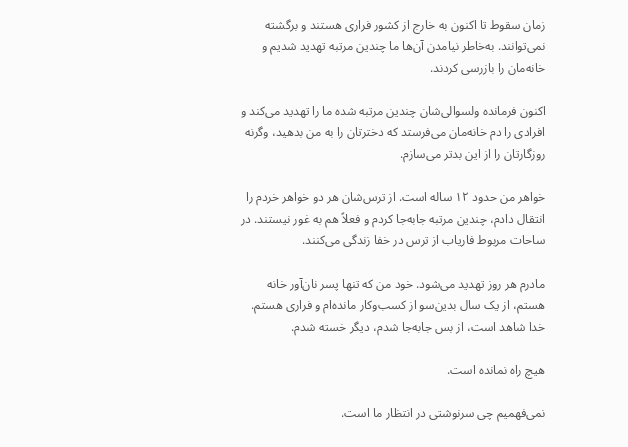زمان سقوط تا اکنون به خارج از کشور فراری هستند و برگشته نمی‌توانند. به‌خاطر نیامدن آن‌ها ما چندین مرتبه تهدید شدیم و خانه‌مان را بازرسی کردند.

اکنون فرمانده ولسوالی‌شان چندین مرتبه شده ما را تهدید می‌کند و افرادی را دم خانه‌مان می‌فرستد که دخترتان را به من بدهید، وگرنه روزگارتان را از این بدتر می‌سازم.

خواهر من حدود ۱۲ ساله است. از ترس‌شان هر دو خواهر خردم را انتقال دادم، چندین مرتبه جابه‌جا کردم و فعلاً هم به غور نیستند. در ساحات مربوط فاریاب از ترس در خفا زندگی می‌کنند.

مادرم هر روز تهدید می‌شود. خود من که تنها پسر نان‌آور خانه هستم، از یک سال بدین‌سو از کسب‌وکار مانده‌ام و فراری هستم. خدا شاهد است، از بس جابه‌جا شدم، دیگر خسته شدم.

هیچ راه نمانده است.

نمی‌فهمیم چی سرنوشتی در انتظار ما است.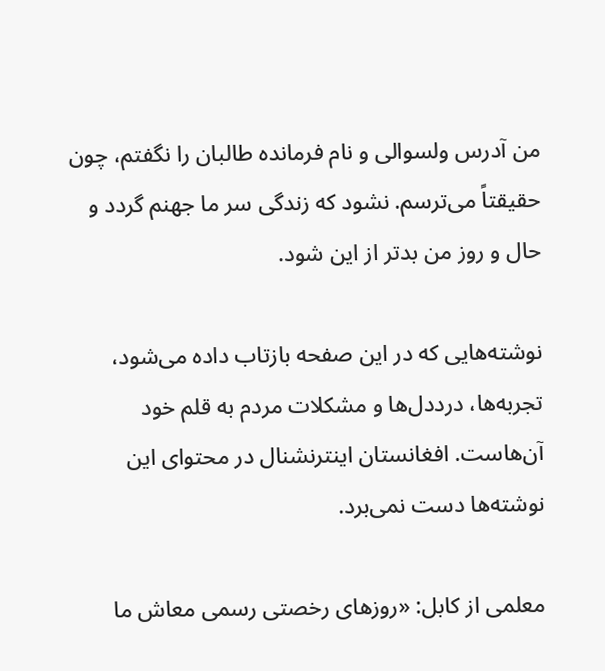من آدرس ولسوالی و نام فرمانده طالبان را نگفتم، چون حقیقتاً می‌ترسم. نشود که زندگی سر ما جهنم گردد و حال و روز من بدتر از این شود.

نوشته‌هایی که در این صفحه بازتاب داده می‌شود، تجربه‌ها، درددل‌ها و مشکلات مردم به قلم خود آن‌هاست. افغانستان اینترنشنال در محتوای این نوشته‌ها دست نمی‌برد.

معلمی از کابل: «روزهای رخصتی رسمی معاش ما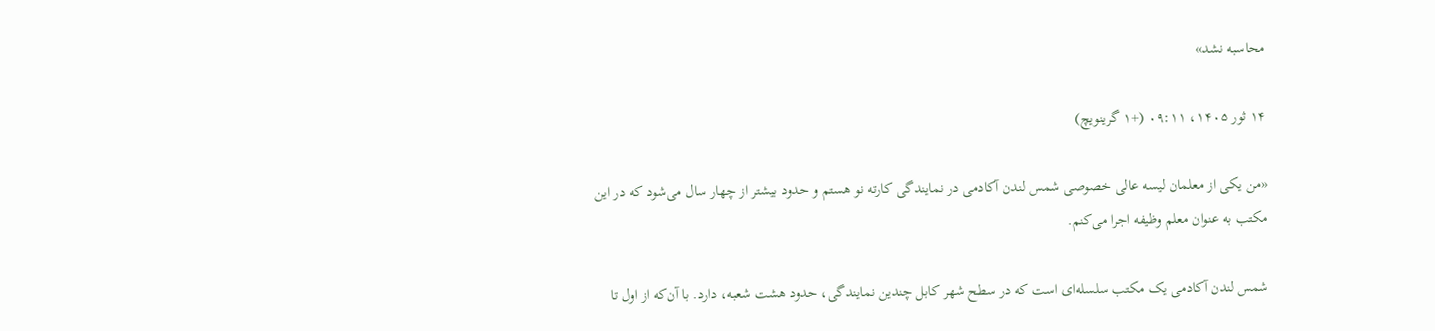محاسبه نشد»

۱۴ ثور ۱۴۰۵، ۰۹:۱۱ (+۱ گرینویچ)

«من یکی از معلمان لیسه عالی خصوصی شمس لندن آکادمی در نمایندگی کارته نو هستم و حدود بیشتر از چهار سال می‌شود که در این مکتب به‌ عنوان معلم وظیفه اجرا می‌کنم.

شمس لندن آکادمی یک مکتب سلسله‌ای است که در سطح شهر کابل چندین نمایندگی، حدود هشت شعبه، دارد. با آن‌که از اول تا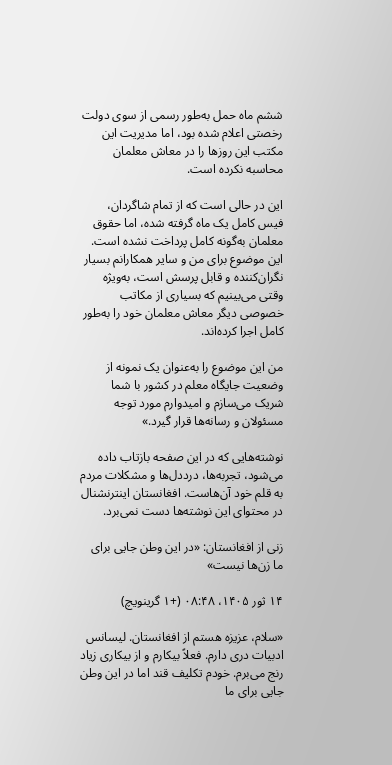ششم ماه حمل به‌طور رسمی از سوی دولت رخصتی اعلام شده بود، اما مدیریت این مکتب این روزها را در معاش معلمان محاسبه نکرده است.

این در حالی است که از تمام شاگردان، فیس کامل یک ماه گرفته شده، اما حقوق معلمان به‌گونه کامل پرداخت نشده است. این موضوع برای من و سایر همکارانم بسیار نگران‌کننده و قابل پرسش است، به‌ویژه وقتی می‌بینیم که بسیاری از مکاتب خصوصی دیگر معاش معلمان خود را به‌طور کامل اجرا کرده‌اند.

من این موضوع را به‌عنوان یک نمونه از وضعیت جایگاه معلم در کشور با شما شریک می‌سازم و امیدوارم مورد توجه مسئولان و رسانه‌ها قرار گیرد.»

نوشته‌هایی که در این صفحه بازتاب داده می‌شود، تجربه‌ها، درددل‌ها و مشکلات مردم به قلم خود آن‌هاست. افغانستان اینترنشنال در محتوای این نوشته‌ها دست نمی‌برد.

زنی از افغانستان: «در این وطن جایی برای ما زن‌ها نیست»

۱۴ ثور ۱۴۰۵، ۰۸:۴۸ (+۱ گرینویچ)

«سلام، عزیزه هستم از افغانستان. لیسانس ادبیات دری دارم. فعلاً بیکارم و از بیکاری زیاد رنج می‌برم. خودم تکلیف قند اما در این وطن جایی برای ما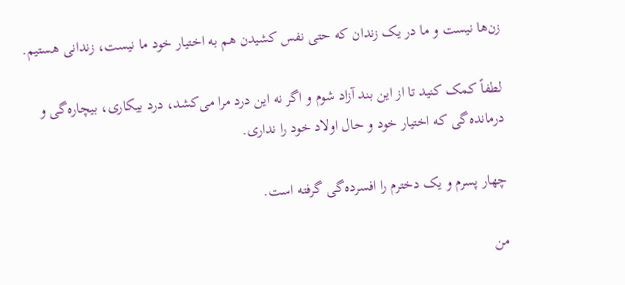زن‌ها نیست و ما در یک زندان که حتی نفس کشیدن هم به اختیار خود ما نیست، زندانی هستیم.

لطفاً کمک کنید تا از این بند آزاد شوم و اگر نه این درد مرا می‌کشد، درد بیکاری، بیچاره‌گی و درمانده‌گی که اختیار خود و حال اولاد خود را نداری.

چهار پسرم و یک دخترم را افسرده‌گی گرفته است.

من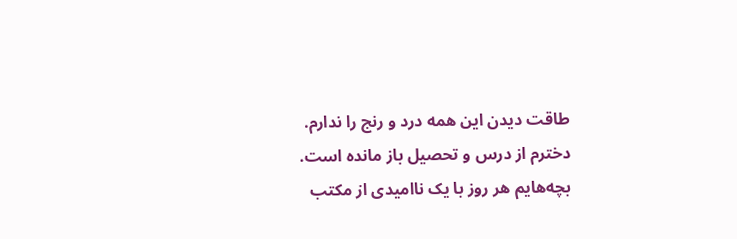طاقت دیدن این همه درد و رنج را ندارم. دخترم از درس و تحصیل باز مانده است. بچه‌هایم هر روز با یک ناامیدی از مکتب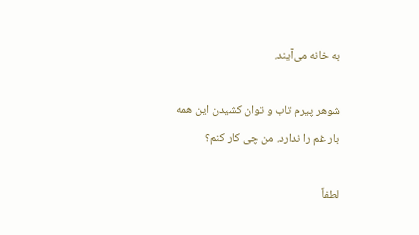به خانه می‌آیند.

شوهر پیرم تاب و توان کشیدن این همه بار غم را ندارد. من چی کار کنم؟

لطفاً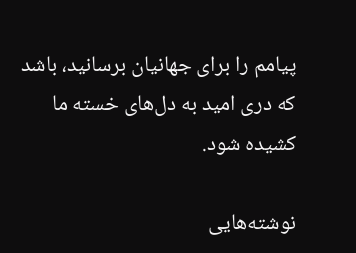پیامم را برای جهانیان برسانید، باشد که دری امید به دل‌های خسته ما کشیده شود.

نوشته‌هایی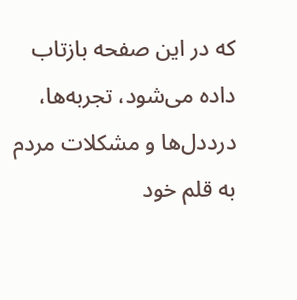که در این صفحه بازتاب داده می‌شود، تجربه‌ها، درددل‌ها و مشکلات مردم به قلم خود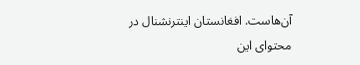آن‌هاست. افغانستان اینترنشنال در محتوای این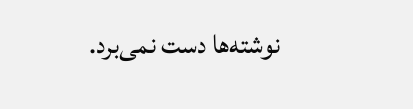نوشته‌ها دست نمی‌برد.